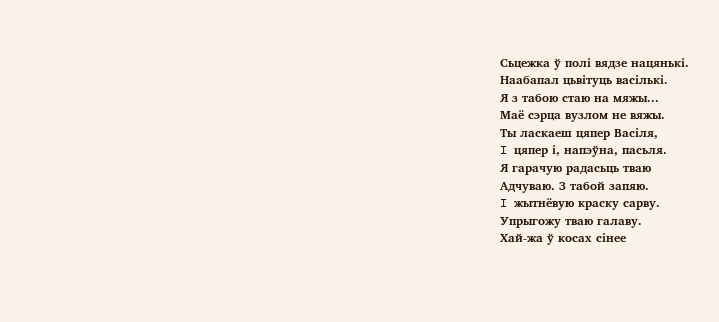Сьцежка ў полі вядзе нацянькі.
Наабапал цьвітуць васількі.
Я з табою стаю на мяжы...
Маё сэрца вузлом не вяжы.
Ты ласкаеш цяпер Васіля,
I цяпер і, напэўна, пасьля.
Я гарачую радасьць тваю
Адчуваю. З табой запяю.
I жытнёвую краску сарву.
Упрыгожу тваю галаву.
Хай-жа ў косах сінее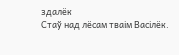здалёк
Стаў над лёсам тваім Васілёк.